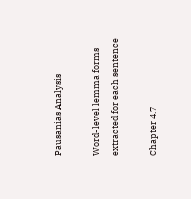Pausanias Analysis

Word-level lemma forms extracted for each sentence

Chapter 4.7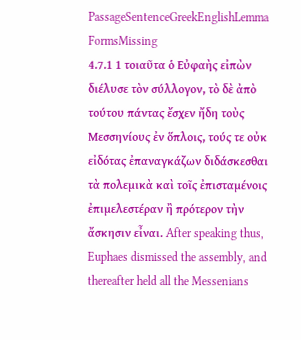PassageSentenceGreekEnglishLemma FormsMissing
4.7.1 1 τοιαῦτα ὁ Εὐφαὴς εἰπὼν διέλυσε τὸν σύλλογον, τὸ δὲ ἀπὸ τούτου πάντας ἔσχεν ἤδη τοὺς Μεσσηνίους ἐν ὅπλοις, τούς τε οὐκ εἰδότας ἐπαναγκάζων διδάσκεσθαι τὰ πολεμικὰ καὶ τοῖς ἐπισταμένοις ἐπιμελεστέραν ἢ πρότερον τὴν ἄσκησιν εἶναι. After speaking thus, Euphaes dismissed the assembly, and thereafter held all the Messenians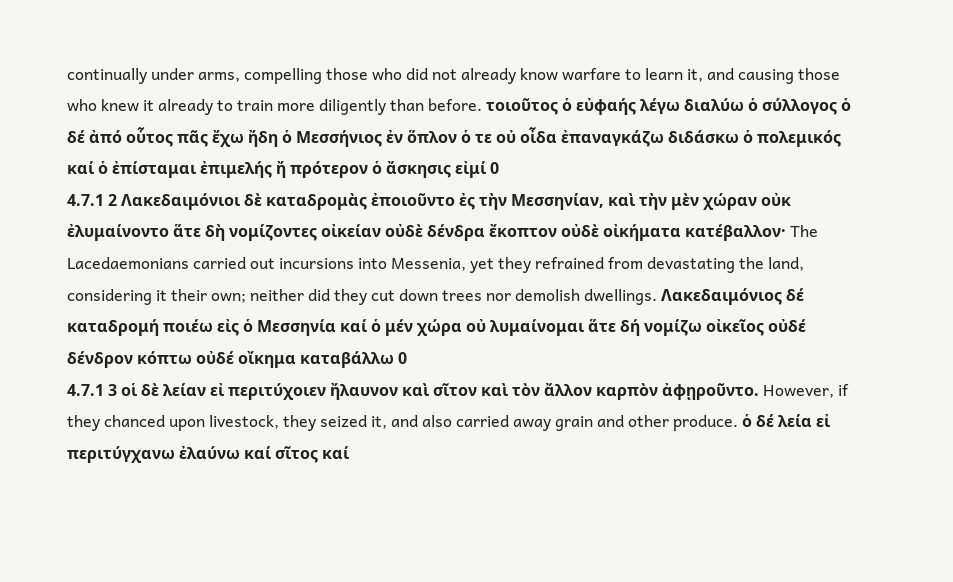continually under arms, compelling those who did not already know warfare to learn it, and causing those who knew it already to train more diligently than before. τοιοῦτος ὁ εὐφαής λέγω διαλύω ὁ σύλλογος ὁ δέ ἀπό οὗτος πᾶς ἔχω ἤδη ὁ Μεσσήνιος ἐν ὅπλον ὁ τε οὐ οἶδα ἐπαναγκάζω διδάσκω ὁ πολεμικός καί ὁ ἐπίσταμαι ἐπιμελής ἤ πρότερον ὁ ἄσκησις εἰμί 0
4.7.1 2 Λακεδαιμόνιοι δὲ καταδρομὰς ἐποιοῦντο ἐς τὴν Μεσσηνίαν, καὶ τὴν μὲν χώραν οὐκ ἐλυμαίνοντο ἅτε δὴ νομίζοντες οἰκείαν οὐδὲ δένδρα ἔκοπτον οὐδὲ οἰκήματα κατέβαλλον· The Lacedaemonians carried out incursions into Messenia, yet they refrained from devastating the land, considering it their own; neither did they cut down trees nor demolish dwellings. Λακεδαιμόνιος δέ καταδρομή ποιέω εἰς ὁ Μεσσηνία καί ὁ μέν χώρα οὐ λυμαίνομαι ἅτε δή νομίζω οἰκεῖος οὐδέ δένδρον κόπτω οὐδέ οἴκημα καταβάλλω 0
4.7.1 3 οἱ δὲ λείαν εἰ περιτύχοιεν ἤλαυνον καὶ σῖτον καὶ τὸν ἄλλον καρπὸν ἀφῃροῦντο. However, if they chanced upon livestock, they seized it, and also carried away grain and other produce. ὁ δέ λεία εἰ περιτύγχανω ἐλαύνω καί σῖτος καί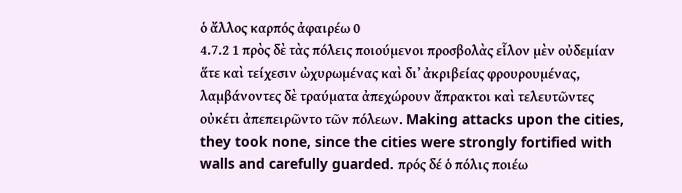ὁ ἄλλος καρπός ἀφαιρέω 0
4.7.2 1 πρὸς δὲ τὰς πόλεις ποιούμενοι προσβολὰς εἷλον μὲν οὐδεμίαν ἅτε καὶ τείχεσιν ὠχυρωμένας καὶ διʼ ἀκριβείας φρουρουμένας, λαμβάνοντες δὲ τραύματα ἀπεχώρουν ἄπρακτοι καὶ τελευτῶντες οὐκέτι ἀπεπειρῶντο τῶν πόλεων. Making attacks upon the cities, they took none, since the cities were strongly fortified with walls and carefully guarded. πρός δέ ὁ πόλις ποιέω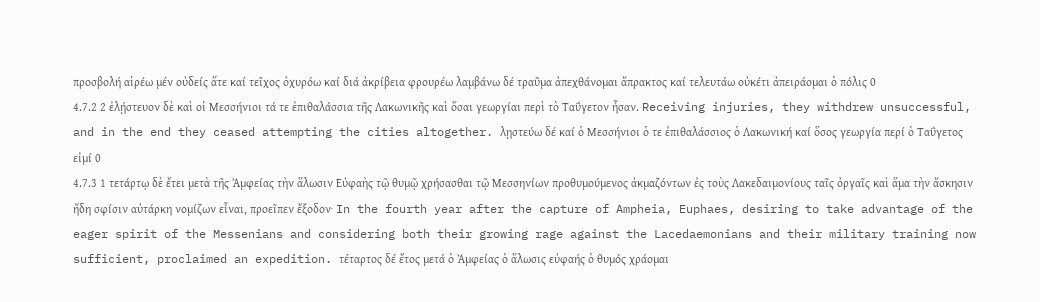προσβολή αἱρέω μέν οὐδείς ἅτε καί τεῖχος ὀχυρόω καί διά ἀκρίβεια φρουρέω λαμβάνω δέ τραῦμα ἀπεχθάνομαι ἄπρακτος καί τελευτάω οὐκέτι ἀπειράομαι ὁ πόλις 0
4.7.2 2 ἐλῄστευον δὲ καὶ οἱ Μεσσήνιοι τά τε ἐπιθαλάσσια τῆς Λακωνικῆς καὶ ὅσαι γεωργίαι περὶ τὸ Ταΰγετον ἦσαν. Receiving injuries, they withdrew unsuccessful, and in the end they ceased attempting the cities altogether. λῃστεύω δέ καί ὁ Μεσσήνιοι ὁ τε ἐπιθαλάσσιος ὁ Λακωνική καί ὅσος γεωργία περί ὁ Ταΰγετος εἰμί 0
4.7.3 1 τετάρτῳ δὲ ἔτει μετὰ τῆς Ἀμφείας τὴν ἅλωσιν Εὐφαὴς τῷ θυμῷ χρήσασθαι τῷ Μεσσηνίων προθυμούμενος ἀκμαζόντων ἐς τοὺς Λακεδαιμονίους ταῖς ὀργαῖς καὶ ἅμα τὴν ἄσκησιν ἤδη σφίσιν αὐτάρκη νομίζων εἶναι, προεῖπεν ἔξοδον· In the fourth year after the capture of Ampheia, Euphaes, desiring to take advantage of the eager spirit of the Messenians and considering both their growing rage against the Lacedaemonians and their military training now sufficient, proclaimed an expedition. τέταρτος δέ ἔτος μετά ὁ Ἀμφείας ὁ ἅλωσις εὐφαής ὁ θυμός χράομαι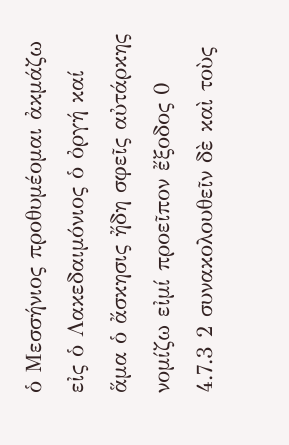ὁ Μεσσήνιος προθυμέομαι ἀκμάζω εἰς ὁ Λακεδαιμόνιος ὁ ὀργή καί ἅμα ὁ ἄσκησις ἤδη σφεῖς αὐτάρκης νομίζω εἰμί προεῖπον ἔξοδος 0
4.7.3 2 συνακολουθεῖν δὲ καὶ τοὺς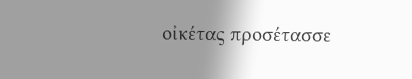οἰκέτας προσέτασσε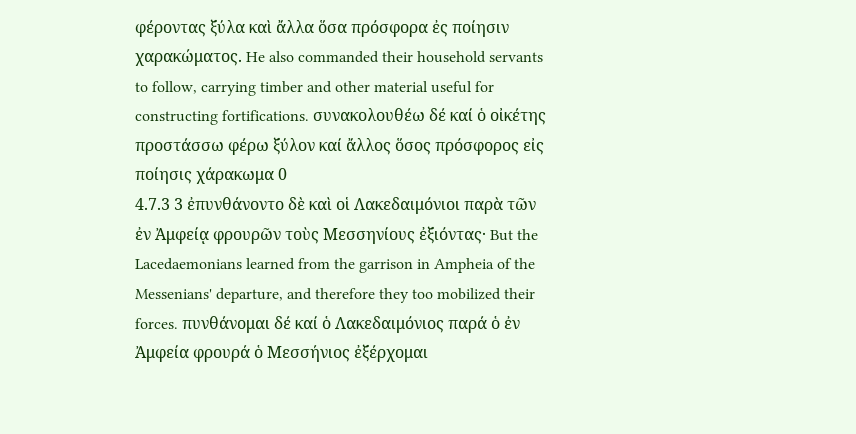φέροντας ξύλα καὶ ἄλλα ὅσα πρόσφορα ἐς ποίησιν χαρακώματος. He also commanded their household servants to follow, carrying timber and other material useful for constructing fortifications. συνακολουθέω δέ καί ὁ οἰκέτης προστάσσω φέρω ξύλον καί ἄλλος ὅσος πρόσφορος εἰς ποίησις χάρακωμα 0
4.7.3 3 ἐπυνθάνοντο δὲ καὶ οἱ Λακεδαιμόνιοι παρὰ τῶν ἐν Ἀμφείᾳ φρουρῶν τοὺς Μεσσηνίους ἐξιόντας· But the Lacedaemonians learned from the garrison in Ampheia of the Messenians' departure, and therefore they too mobilized their forces. πυνθάνομαι δέ καί ὁ Λακεδαιμόνιος παρά ὁ ἐν Ἀμφεία φρουρά ὁ Μεσσήνιος ἐξέρχομαι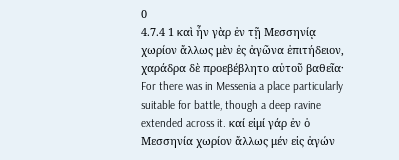0
4.7.4 1 καὶ ἦν γὰρ ἐν τῇ Μεσσηνίᾳ χωρίον ἄλλως μὲν ἐς ἀγῶνα ἐπιτήδειον, χαράδρα δὲ προεβέβλητο αὐτοῦ βαθεῖα· For there was in Messenia a place particularly suitable for battle, though a deep ravine extended across it. καί εἰμί γάρ ἐν ὁ Μεσσηνία χωρίον ἄλλως μέν εἰς ἀγών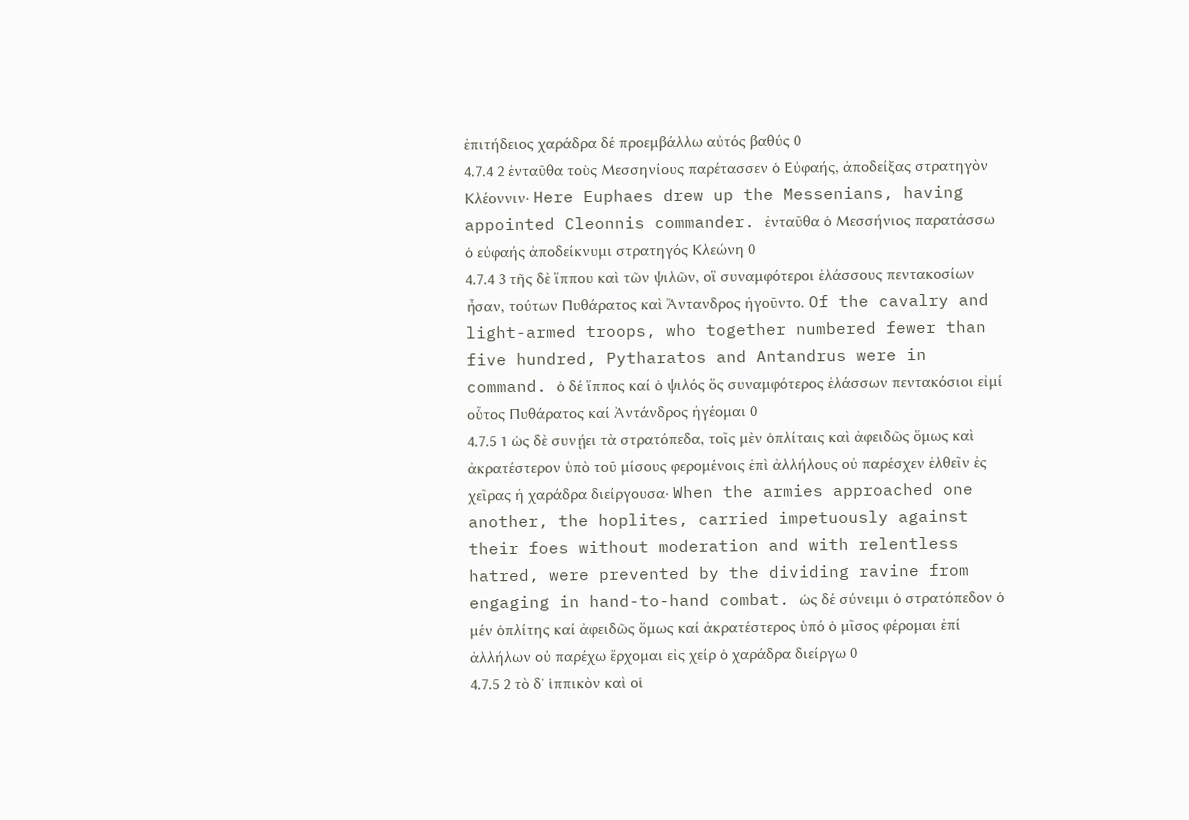ἐπιτήδειος χαράδρα δέ προεμβάλλω αὐτός βαθύς 0
4.7.4 2 ἐνταῦθα τοὺς Μεσσηνίους παρέτασσεν ὁ Εὐφαής, ἀποδείξας στρατηγὸν Κλέοννιν· Here Euphaes drew up the Messenians, having appointed Cleonnis commander. ἐνταῦθα ὁ Μεσσήνιος παρατάσσω ὁ εὐφαής ἀποδείκνυμι στρατηγός Κλεώνη 0
4.7.4 3 τῆς δὲ ἵππου καὶ τῶν ψιλῶν, οἳ συναμφότεροι ἐλάσσους πεντακοσίων ἦσαν, τούτων Πυθάρατος καὶ Ἄντανδρος ἡγοῦντο. Of the cavalry and light-armed troops, who together numbered fewer than five hundred, Pytharatos and Antandrus were in command. ὁ δέ ἵππος καί ὁ ψιλός ὅς συναμφότερος ἐλάσσων πεντακόσιοι εἰμί οὗτος Πυθάρατος καί Ἀντάνδρος ἡγέομαι 0
4.7.5 1 ὡς δὲ συνῄει τὰ στρατόπεδα, τοῖς μὲν ὁπλίταις καὶ ἀφειδῶς ὅμως καὶ ἀκρατέστερον ὑπὸ τοῦ μίσους φερομένοις ἐπὶ ἀλλήλους οὐ παρέσχεν ἐλθεῖν ἐς χεῖρας ἡ χαράδρα διείργουσα· When the armies approached one another, the hoplites, carried impetuously against their foes without moderation and with relentless hatred, were prevented by the dividing ravine from engaging in hand-to-hand combat. ὡς δέ σύνειμι ὁ στρατόπεδον ὁ μέν ὁπλίτης καί ἀφειδῶς ὅμως καί ἀκρατέστερος ὑπό ὁ μῖσος φέρομαι ἐπί ἀλλήλων οὐ παρέχω ἔρχομαι εἰς χείρ ὁ χαράδρα διείργω 0
4.7.5 2 τὸ δʼ ἱππικὸν καὶ οἱ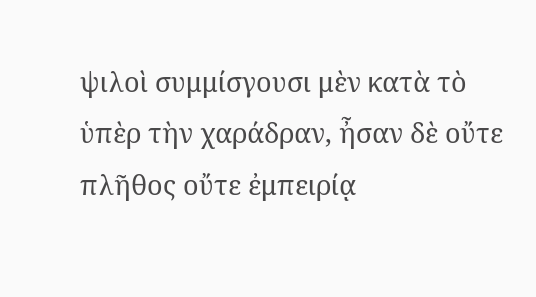ψιλοὶ συμμίσγουσι μὲν κατὰ τὸ ὑπὲρ τὴν χαράδραν, ἦσαν δὲ οὔτε πλῆθος οὔτε ἐμπειρίᾳ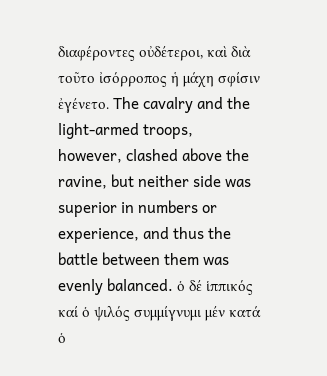διαφέροντες οὐδέτεροι, καὶ διὰ τοῦτο ἰσόρροπος ἡ μάχη σφίσιν ἐγένετο. The cavalry and the light-armed troops, however, clashed above the ravine, but neither side was superior in numbers or experience, and thus the battle between them was evenly balanced. ὁ δέ ἱππικός καί ὁ ψιλός συμμίγνυμι μέν κατά ὁ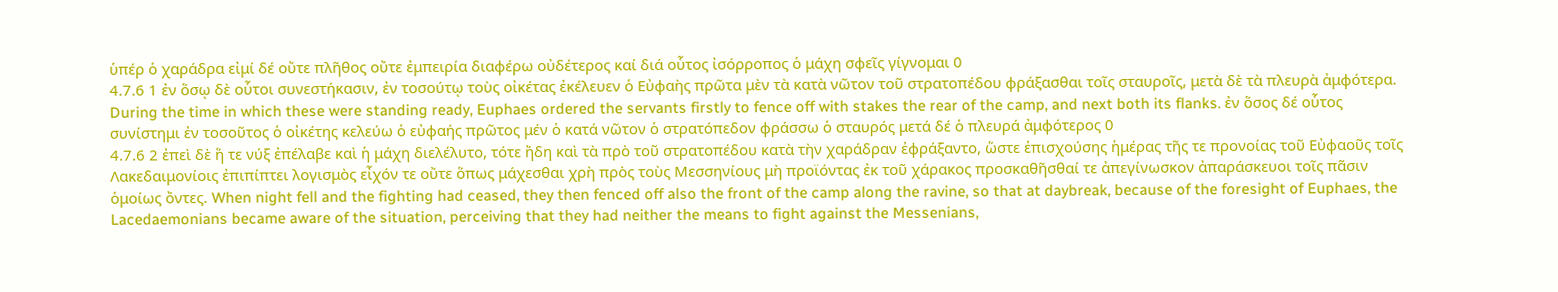ὑπέρ ὁ χαράδρα εἰμί δέ οὔτε πλῆθος οὔτε ἐμπειρία διαφέρω οὐδέτερος καί διά οὗτος ἰσόρροπος ὁ μάχη σφεῖς γίγνομαι 0
4.7.6 1 ἐν ὅσῳ δὲ οὗτοι συνεστήκασιν, ἐν τοσούτῳ τοὺς οἰκέτας ἐκέλευεν ὁ Εὐφαὴς πρῶτα μὲν τὰ κατὰ νῶτον τοῦ στρατοπέδου φράξασθαι τοῖς σταυροῖς, μετὰ δὲ τὰ πλευρὰ ἀμφότερα. During the time in which these were standing ready, Euphaes ordered the servants firstly to fence off with stakes the rear of the camp, and next both its flanks. ἐν ὅσος δέ οὗτος συνίστημι ἐν τοσοῦτος ὁ οἰκέτης κελεύω ὁ εὐφαής πρῶτος μέν ὁ κατά νῶτον ὁ στρατόπεδον φράσσω ὁ σταυρός μετά δέ ὁ πλευρά ἀμφότερος 0
4.7.6 2 ἐπεὶ δὲ ἥ τε νύξ ἐπέλαβε καὶ ἡ μάχη διελέλυτο, τότε ἤδη καὶ τὰ πρὸ τοῦ στρατοπέδου κατὰ τὴν χαράδραν ἐφράξαντο, ὥστε ἐπισχούσης ἡμέρας τῆς τε προνοίας τοῦ Εὐφαοῦς τοῖς Λακεδαιμονίοις ἐπιπίπτει λογισμὸς εἶχόν τε οὔτε ὅπως μάχεσθαι χρὴ πρὸς τοὺς Μεσσηνίους μὴ προϊόντας ἐκ τοῦ χάρακος προσκαθῆσθαί τε ἀπεγίνωσκον ἀπαράσκευοι τοῖς πᾶσιν ὁμοίως ὄντες. When night fell and the fighting had ceased, they then fenced off also the front of the camp along the ravine, so that at daybreak, because of the foresight of Euphaes, the Lacedaemonians became aware of the situation, perceiving that they had neither the means to fight against the Messenians,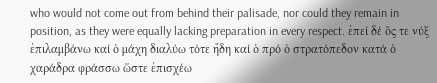who would not come out from behind their palisade, nor could they remain in position, as they were equally lacking preparation in every respect. ἐπεί δέ ὅς τε νύξ ἐπιλαμβάνω καί ὁ μάχη διαλύω τότε ἤδη καί ὁ πρό ὁ στρατόπεδον κατά ὁ χαράδρα φράσσω ὥστε ἐπισχέω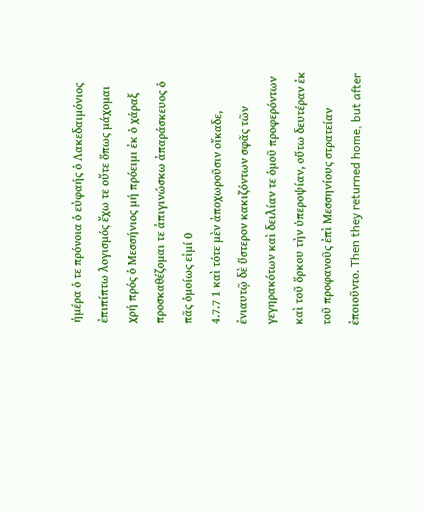ἡμέρα ὁ τε πρόνοια ὁ εὐφαής ὁ Λακεδαιμόνιος ἐπιπίπτω λογισμός ἔχω τε οὔτε ὅπως μάχομαι χρή πρός ὁ Μεσσήνιος μή πρόειμι ἐκ ὁ χάραξ προσκαθέζομαι τε ἀπιγινώσκω ἀπαράσκευος ὁ πᾶς ὁμοίως εἰμί 0
4.7.7 1 καὶ τότε μὲν ἀποχωροῦσιν οἴκαδε, ἐνιαυτῷ δὲ ὕστερον κακιζόντων σφᾶς τῶν γεγηρακότων καὶ δειλίαν τε ὁμοῦ προφερόντων καὶ τοῦ ὅρκου τὴν ὑπεροψίαν, οὕτω δευτέραν ἐκ τοῦ προφανοῦς ἐπὶ Μεσσηνίους στρατείαν ἐποιοῦντο. Then they returned home, but after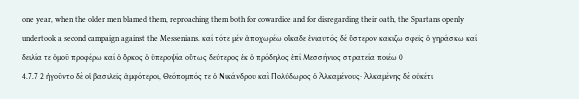one year, when the older men blamed them, reproaching them both for cowardice and for disregarding their oath, the Spartans openly undertook a second campaign against the Messenians. καί τότε μέν ἀποχωρέω οἴκαδε ἐνιαυτός δέ ὕστερον κακιζω σφεῖς ὁ γηράσκω καί δειλία τε ὁμοῦ προφέρω καί ὁ ὅρκος ὁ ὑπεροψία οὕτως δεύτερος ἐκ ὁ πρόδηλος ἐπί Μεσσήνιος στρατεία ποιέω 0
4.7.7 2 ἡγοῦντο δὲ οἱ βασιλεῖς ἀμφότεροι, Θεόπομπός τε ὁ Νικάνδρου καὶ Πολύδωρος ὁ Ἀλκαμένους· Ἀλκαμένης δὲ οὐκέτι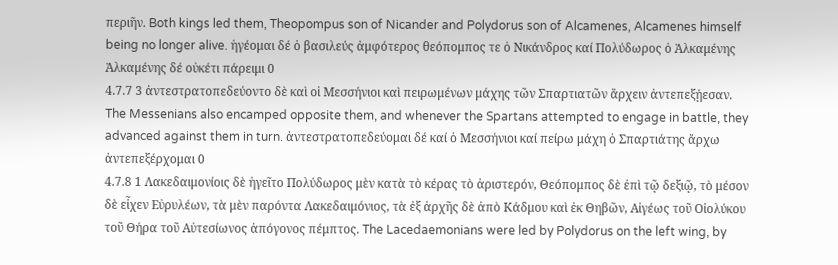περιῆν. Both kings led them, Theopompus son of Nicander and Polydorus son of Alcamenes, Alcamenes himself being no longer alive. ἡγέομαι δέ ὁ βασιλεύς ἀμφότερος θεόπομπος τε ὁ Νικάνδρος καί Πολύδωρος ὁ Ἀλκαμένης Ἀλκαμένης δέ οὐκέτι πάρειμι 0
4.7.7 3 ἀντεστρατοπεδεύοντο δὲ καὶ οἱ Μεσσήνιοι καὶ πειρωμένων μάχης τῶν Σπαρτιατῶν ἄρχειν ἀντεπεξῄεσαν. The Messenians also encamped opposite them, and whenever the Spartans attempted to engage in battle, they advanced against them in turn. ἀντεστρατοπεδεύομαι δέ καί ὁ Μεσσήνιοι καί πείρω μάχη ὁ Σπαρτιάτης ἄρχω ἀντεπεξέρχομαι 0
4.7.8 1 Λακεδαιμονίοις δὲ ἡγεῖτο Πολύδωρος μὲν κατὰ τὸ κέρας τὸ ἀριστερόν, Θεόπομπος δὲ ἐπὶ τῷ δεξιῷ, τὸ μέσον δὲ εἶχεν Εὐρυλέων, τὰ μὲν παρόντα Λακεδαιμόνιος, τὰ ἐξ ἀρχῆς δὲ ἀπὸ Κάδμου καὶ ἐκ Θηβῶν, Αἰγέως τοῦ Οἰολύκου τοῦ Θήρα τοῦ Αὐτεσίωνος ἀπόγονος πέμπτος. The Lacedaemonians were led by Polydorus on the left wing, by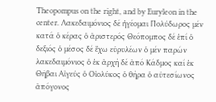Theopompus on the right, and by Euryleon in the center. Λακεδαιμόνιος δέ ἡγέομαι Πολύδωρος μέν κατά ὁ κέρας ὁ ἀριστερός Θεόπομπος δέ ἐπί ὁ δεξιός ὁ μέσος δέ ἔχω εὐρυλέων ὁ μέν παρών λακεδαιμόνιος ὁ ἐκ ἀρχή δέ ἀπό Κάδμος καί ἐκ Θῆβαι Αἰγεύς ὁ Οἰολύκος ὁ θήρα ὁ αὐτεσίωνος ἀπόγονος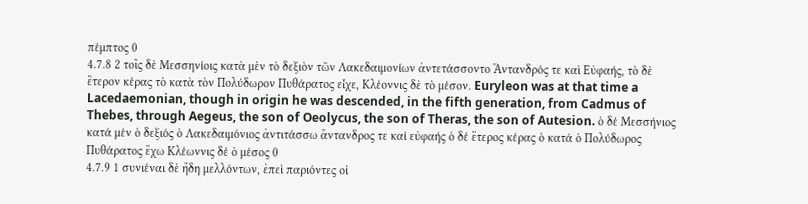πέμπτος 0
4.7.8 2 τοῖς δὲ Μεσσηνίοις κατὰ μὲν τὸ δεξιὸν τῶν Λακεδαιμονίων ἀντετάσσοντο Ἄντανδρός τε καὶ Εὐφαής, τὸ δὲ ἕτερον κέρας τὸ κατὰ τὸν Πολύδωρον Πυθάρατος εἶχε, Κλέοννις δὲ τὸ μέσον. Euryleon was at that time a Lacedaemonian, though in origin he was descended, in the fifth generation, from Cadmus of Thebes, through Aegeus, the son of Oeolycus, the son of Theras, the son of Autesion. ὁ δέ Μεσσήνιος κατά μέν ὁ δεξιός ὁ Λακεδαιμόνιος ἀντιτάσσω ἄντανδρος τε καί εὐφαής ὁ δέ ἕτερος κέρας ὁ κατά ὁ Πολύδωρος Πυθάρατος ἔχω Κλέωννις δέ ὁ μέσος 0
4.7.9 1 συνιέναι δὲ ἤδη μελλόντων, ἐπεὶ παριόντες οἱ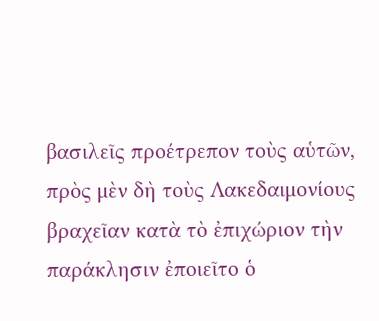βασιλεῖς προέτρεπον τοὺς αὑτῶν, πρὸς μὲν δὴ τοὺς Λακεδαιμονίους βραχεῖαν κατὰ τὸ ἐπιχώριον τὴν παράκλησιν ἐποιεῖτο ὁ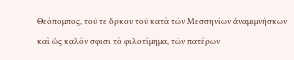Θεόπομπος, τοῦ τε ὅρκου τοῦ κατὰ τῶν Μεσσηνίων ἀναμιμνήσκων καὶ ὡς καλόν σφισι τὸ φιλοτίμημα, τῶν πατέρων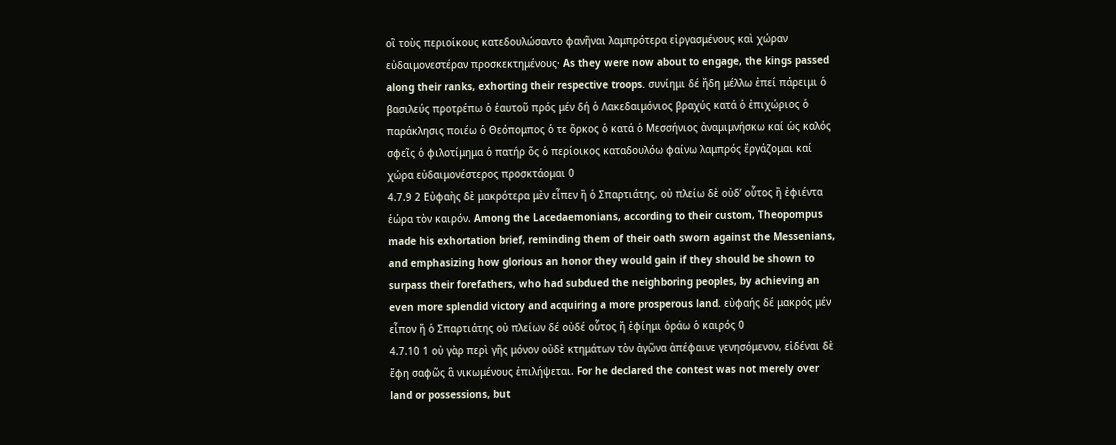οἳ τοὺς περιοίκους κατεδουλώσαντο φανῆναι λαμπρότερα εἰργασμένους καὶ χώραν εὐδαιμονεστέραν προσκεκτημένους· As they were now about to engage, the kings passed along their ranks, exhorting their respective troops. συνίημι δέ ἤδη μέλλω ἐπεί πάρειμι ὁ βασιλεύς προτρέπω ὁ ἑαυτοῦ πρός μέν δή ὁ Λακεδαιμόνιος βραχύς κατά ὁ ἐπιχώριος ὁ παράκλησις ποιέω ὁ Θεόπομπος ὁ τε ὅρκος ὁ κατά ὁ Μεσσήνιος ἀναμιμνήσκω καί ὡς καλός σφεῖς ὁ φιλοτίμημα ὁ πατήρ ὅς ὁ περίοικος καταδουλόω φαίνω λαμπρός ἔργάζομαι καί χώρα εὐδαιμονέστερος προσκτάομαι 0
4.7.9 2 Εὐφαὴς δὲ μακρότερα μὲν εἶπεν ἢ ὁ Σπαρτιάτης, οὐ πλείω δὲ οὐδʼ οὗτος ἢ ἐφιέντα ἑώρα τὸν καιρόν. Among the Lacedaemonians, according to their custom, Theopompus made his exhortation brief, reminding them of their oath sworn against the Messenians, and emphasizing how glorious an honor they would gain if they should be shown to surpass their forefathers, who had subdued the neighboring peoples, by achieving an even more splendid victory and acquiring a more prosperous land. εὐφαής δέ μακρός μέν εἶπον ἤ ὁ Σπαρτιάτης οὐ πλείων δέ οὐδέ οὗτος ἤ ἐφίημι ὁράω ὁ καιρός 0
4.7.10 1 οὐ γὰρ περὶ γῆς μόνον οὐδὲ κτημάτων τὸν ἀγῶνα ἀπέφαινε γενησόμενον, εἰδέναι δὲ ἔφη σαφῶς ἃ νικωμένους ἐπιλήψεται. For he declared the contest was not merely over land or possessions, but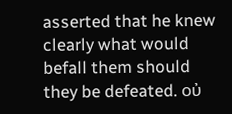asserted that he knew clearly what would befall them should they be defeated. οὐ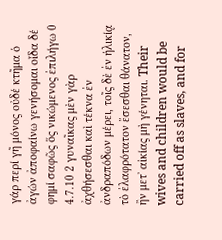γάρ περί γῆ μόνος οὐδέ κτῆμα ὁ ἀγών ἀποφαίνω γενήσομαι οἶδα δέ φημί σαφῶς ὅς νικώμενος ἐπιλήγω 0
4.7.10 2 γυναῖκας μὲν γὰρ ἀχθήσεσθαι καὶ τέκνα ἐν ἀνδραπόδων μέρει, τοῖς δὲ ἐν ἡλικίᾳ τὸ ἐλαφρότατον ἔσεσθαι θάνατον, ἢν μετʼ αἰκίας μὴ γένηται. Their wives and children would be carried off as slaves, and for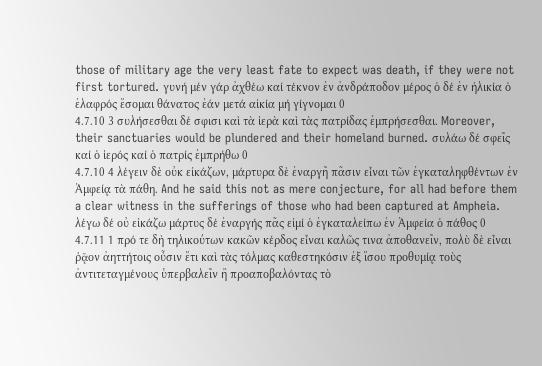those of military age the very least fate to expect was death, if they were not first tortured. γυνή μέν γάρ ἀχθέω καί τέκνον ἐν ἀνδράποδον μέρος ὁ δέ ἐν ἡλικία ὁ ἐλαφρός ἔσομαι θάνατος ἐάν μετά αἰκία μή γίγνομαι 0
4.7.10 3 συλήσεσθαι δέ σφισι καὶ τὰ ἱερὰ καὶ τὰς πατρίδας ἐμπρήσεσθαι. Moreover, their sanctuaries would be plundered and their homeland burned. συλάω δέ σφεῖς καί ὁ ἱερός καί ὁ πατρίς ἐμπρήθω 0
4.7.10 4 λέγειν δὲ οὐκ εἰκάζων, μάρτυρα δὲ ἐναργῆ πᾶσιν εἶναι τῶν ἐγκαταληφθέντων ἐν Ἀμφείᾳ τὰ πάθη. And he said this not as mere conjecture, for all had before them a clear witness in the sufferings of those who had been captured at Ampheia. λέγω δέ οὐ εἰκάζω μάρτυς δέ ἐναργής πᾶς εἰμί ὁ ἐγκαταλείπω ἐν Ἀμφεία ὁ πάθος 0
4.7.11 1 πρό τε δὴ τηλικούτων κακῶν κέρδος εἶναι καλῶς τινα ἀποθανεῖν, πολὺ δὲ εἶναι ῥᾷον ἀηττήτοις οὖσιν ἔτι καὶ τὰς τόλμας καθεστηκόσιν ἐξ ἴσου προθυμίᾳ τοὺς ἀντιτεταγμένους ὑπερβαλεῖν ἢ προαποβαλόντας τὸ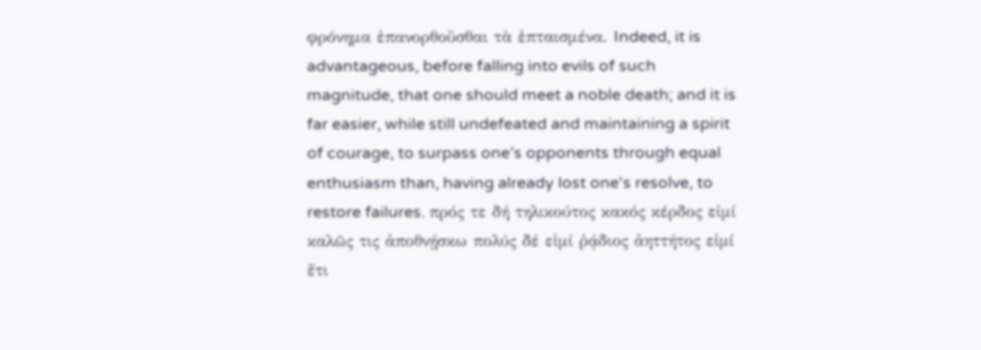φρόνημα ἐπανορθοῦσθαι τὰ ἐπταισμένα. Indeed, it is advantageous, before falling into evils of such magnitude, that one should meet a noble death; and it is far easier, while still undefeated and maintaining a spirit of courage, to surpass one’s opponents through equal enthusiasm than, having already lost one's resolve, to restore failures. πρός τε δή τηλικούτος κακός κέρδος εἰμί καλῶς τις ἀποθνῄσκω πολύς δέ εἰμί ῥᾴδιος ἀηττήτος εἰμί ἔτι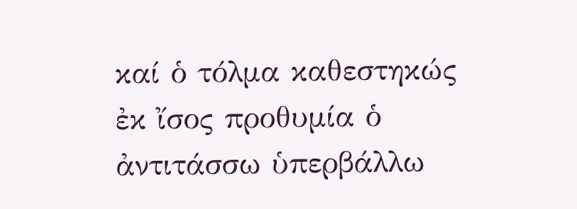καί ὁ τόλμα καθεστηκώς ἐκ ἴσος προθυμία ὁ ἀντιτάσσω ὑπερβάλλω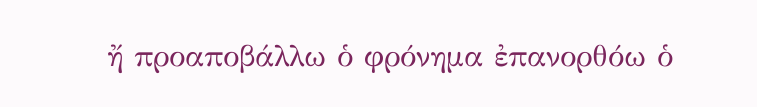ἤ προαποβάλλω ὁ φρόνημα ἐπανορθόω ὁ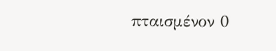πταισμένον 0